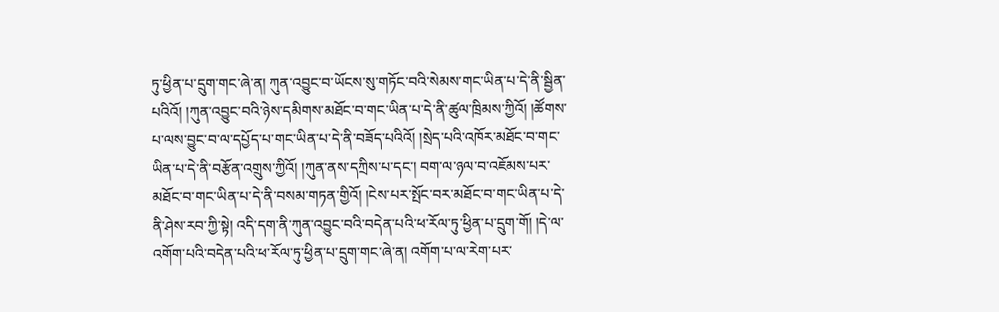ཏུ་ཕྱིན་པ་དྲུག་གང་ཞེ་ན། ཀུན་འབྱུང་བ་ཡོངས་སུ་གཏོང་བའི་སེམས་གང་ཡིན་པ་དེ་ནི་སྦྱིན་པའིའོ། །ཀུན་འབྱུང་བའི་ཉེས་དམིགས་མཐོང་བ་གང་ཡིན་པ་དེ་ནི་ཚུལ་ཁྲིམས་ཀྱིའོ། །ཚོགས་པ་ལས་བྱུང་བ་ལ་དཔྱོད་པ་གང་ཡིན་པ་དེ་ནི་བཟོད་པའིའོ། །སྲེད་པའི་འཁོར་མཐོང་བ་གང་ཡིན་པ་དེ་ནི་བརྩོན་འགྲུས་ཀྱིའོ། །ཀུན་ནས་དཀྲིས་པ་དང་། བག་ལ་ཉལ་བ་འཇོམས་པར་མཐོང་བ་གང་ཡིན་པ་དེ་ནི་བསམ་གཏན་གྱིའོ། །ངེས་པར་སྤོང་བར་མཐོང་བ་གང་ཡིན་པ་དེ་ནི་ཤེས་རབ་ཀྱི་སྟེ། འདི་དག་ནི་ཀུན་འབྱུང་བའི་བདེན་པའི་ཕ་རོལ་ཏུ་ཕྱིན་པ་དྲུག་གོ། །དེ་ལ་འགོག་པའི་བདེན་པའི་ཕ་རོལ་ཏུ་ཕྱིན་པ་དྲུག་གང་ཞེ་ན། འགོག་པ་ལ་རེག་པར་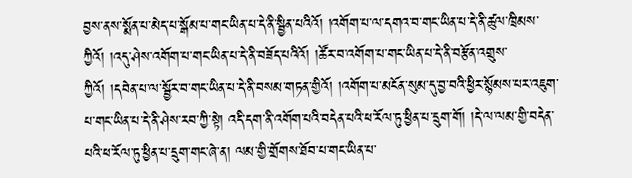བྱས་ནས་སྨོན་པ་མེད་པ་སྒོམ་པ་གང་ཡིན་པ་དེ་ནི་སྦྱིན་པའིའོ། །འགོག་པ་ལ་དགའ་བ་གང་ཡིན་པ་དེ་ནི་ཚུལ་ཁྲིམས་ཀྱིའོ། །འདུ་ཤེས་འགོག་པ་གང་ཡིན་པ་དེ་ནི་བཟོད་པའིའོ། །ཚོར་བ་འགོག་པ་གང་ཡིན་པ་དེ་ནི་བརྩོན་འགྲུས་ཀྱིའོ། །དབེན་པ་ལ་སྦྱོར་བ་གང་ཡིན་པ་དེ་ནི་བསམ་གཏན་གྱིའོ། །འགོག་པ་མངོན་སུམ་དུ་བྱ་བའི་ཕྱིར་སྙོམས་པར་འཇུག་པ་གང་ཡིན་པ་དེ་ནི་ཤེས་རབ་ཀྱི་སྟེ། འདི་དག་ནི་འགོག་པའི་བདེན་པའི་ཕ་རོལ་ཏུ་ཕྱིན་པ་དྲུག་གོ། །དེ་ལ་ལམ་གྱི་བདེན་པའི་ཕ་རོལ་ཏུ་ཕྱིན་པ་དྲུག་གང་ཞེ་ན། ལམ་གྱི་གྲོགས་ཐོབ་པ་གང་ཡིན་པ་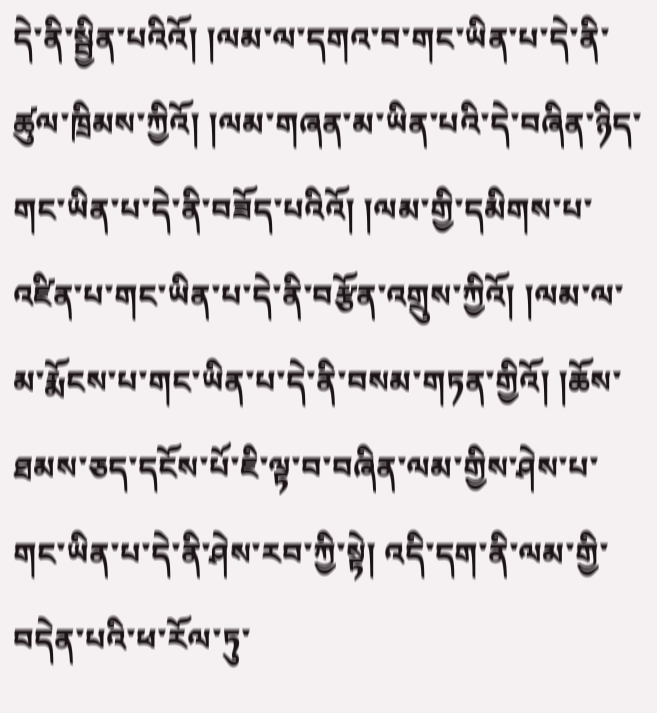དེ་ནི་སྦྱིན་པའིའོ། །ལམ་ལ་དགའ་བ་གང་ཡིན་པ་དེ་ནི་ཚུལ་ཁྲིམས་ཀྱིའོ། །ལམ་གཞན་མ་ཡིན་པའི་དེ་བཞིན་ཉིད་གང་ཡིན་པ་དེ་ནི་བཟོད་པའིའོ། །ལམ་གྱི་དམིགས་པ་འཛིན་པ་གང་ཡིན་པ་དེ་ནི་བརྩོན་འགྲུས་ཀྱིའོ། །ལམ་ལ་མ་རྨོངས་པ་གང་ཡིན་པ་དེ་ནི་བསམ་གཏན་གྱིའོ། །ཆོས་ཐམས་ཅད་དངོས་པོ་ཇི་ལྟ་བ་བཞིན་ལམ་གྱིས་ཤེས་པ་གང་ཡིན་པ་དེ་ནི་ཤེས་རབ་ཀྱི་སྟེ། འདི་དག་ནི་ལམ་གྱི་བདེན་པའི་ཕ་རོལ་ཏུ་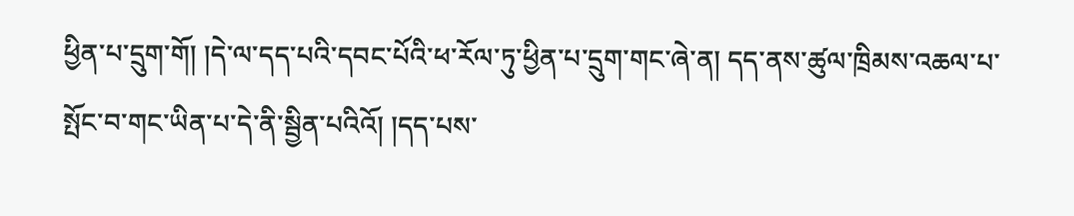ཕྱིན་པ་དྲུག་གོ། །དེ་ལ་དད་པའི་དབང་པོའི་ཕ་རོལ་ཏུ་ཕྱིན་པ་དྲུག་གང་ཞེ་ན། དད་ནས་ཚུལ་ཁྲིམས་འཆལ་པ་སྤོང་བ་གང་ཡིན་པ་དེ་ནི་སྦྱིན་པའིའོ། །དད་པས་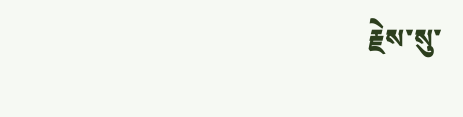རྗེས་སུ་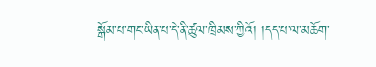སྒོམ་པ་གང་ཡིན་པ་དེ་ནི་ཚུལ་ཁྲིམས་ཀྱིའོ། །དད་པ་ལ་མཆོག་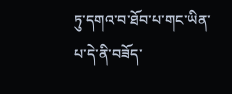ཏུ་དགའ་བ་ཐོབ་པ་གང་ཡིན་པ་དེ་ནི་བཟོད་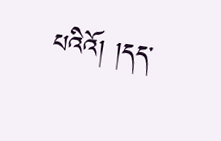པའིའོ། །དད་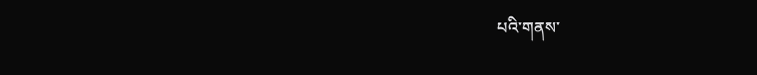པའི་གནས་